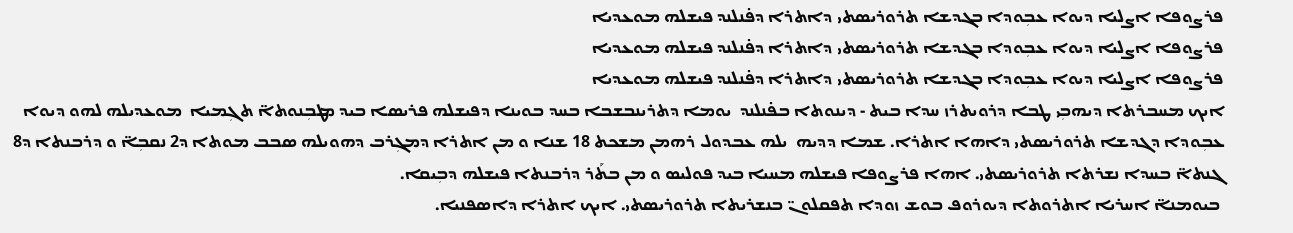ܦܪܨܘܦܐ ܐܨܠܝܐ ܕܝܘܐ ܥܒܼܘܕܐ ܒܓܕܫܐ ܬܪܘܪܝܣܬܝ ܕܐܬܪܐ ܕܦ̇ܢܠܢܕ ܦܝܫܠܗ ܡܘܥܕܝܐ
ܦܪܨܘܦܐ ܐܨܠܝܐ ܕܝܘܐ ܥܒܼܘܕܐ ܒܓܕܫܐ ܬܪܘܪܝܣܬܝ ܕܐܬܪܐ ܕܦ̇ܢܠܢܕ ܦܝܫܠܗ ܡܘܥܕܝܐ
ܦܪܨܘܦܐ ܐܨܠܝܐ ܕܝܘܐ ܥܒܼܘܕܐ ܒܓܕܫܐ ܬܪܘܪܝܣܬܝ ܕܐܬܪܐ ܕܦ̇ܢܠܢܕ ܦܝܫܠܗ ܡܘܥܕܝܐ
ܐܝܟ ܡܚܒܪܬܐ ܕܝܗܒܼܝ ܛܒܐ ܕܪܘܝܬܪܙ ܚܕܐ ܒܝܬ - ܕܝܢܘܬܐ ܒܦ̇ܢܠܢܕ  ܝܘܡܐ ܕܬܪܝܢܒܫܒܐ ܒܚܕ ܒܘܝܢܐ ܕܦܝܫܠܗ ܦܪܝܣܐ ܒܝܕ ܡܛܒܼܢܘܬܐ̈ ܬܓܼܡܝܐ  ܡܘܥܕܝܠܗ ܠܗܘ ܕܝܘܐ ܥܒܼܘܕܐ ܕܓܕܫܐ ܬܪܘܪܝܣܬܝ ܕܐܗܐ ܐܬܪܐ. ܫܡܐ ܕܕܝܗ  ܝܠܗ ܥܒܕܘܠ ܪܗܡܢ ܡܫܟܬ 18 ܫܢܐ ܘ ܡܢ ܐܬܪܐ ܕܡܓܼܪܒ ܕܗܘܝܠܗ ܣܒܒ ܡܘܬܐ ܕ2 ܢܩܒܼܐ̈ ܘ ܕܪܒܢܬܐ ܕ8 ܓܢܬܐ̈ ܒܚܕܐ ܢܫܪܬܐ ܬܪܘܪܝܣܬܝ. ܐܗܐ ܦܪܨܘܦܐ ܦܝܫܠܗ ܡܚܝܐ ܒܝܕ ܦܘܠܝܣ ܘ ܡܢ ܒܬܰܪ ܕܪܒܢܬܐ ܦܝܫܠܗ ܕܒܼܝܩܐ.
 ܒܝܘܡܢܐ̈ ܐܚܪܝܐ ܐܬܪܘܬܐ ܕܝܘܪܘܦ ܒܘܫ ܙܘܕܐ ܬܦܩܠܘܢ̈ ܒܢܫܪܝܬܐ ܬܪܘܪܝܣܬܝ. ܐܝܟ ܐܬܪܐ ܕܐܣܦܢܝܐ.